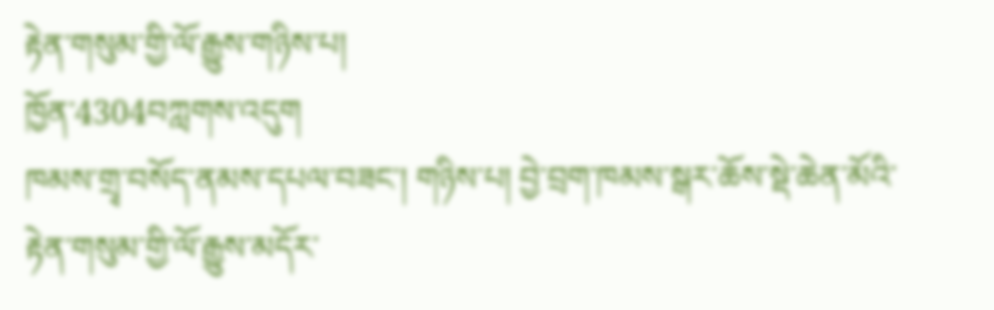རྟེན་གསུམ་གྱི་ལོ་རྒྱུས་གཉིས་པ།
ཁྱོན་4304བཀླགས་འདུག
ཁམས་གྲྭ་བསོད་ནམས་དཔལ་བཟང་། གཉིས་པ། བྱེ་བྲག་ཁམས་སྒར་ཆོས་སྡེ་ཆེན་མོའི་རྟེན་གསུམ་གྱི་ལོ་རྒྱུས་མདོར་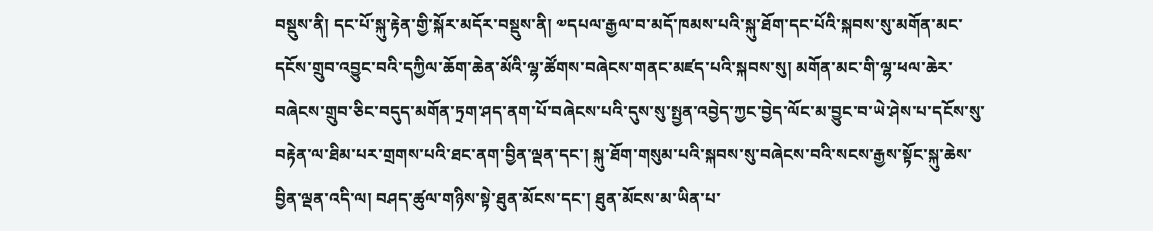བསྡུས་ནི། དང་པོ་སྐུ་རྟེན་གྱི་སྐོར་མདོར་བསྡུས་ནི། ༧དཔལ་རྒྱལ་བ་མདོ་ཁམས་པའི་སྐུ་ཐོག་དང་པོའི་སྐབས་སུ་མགོན་མང་དངོས་གྲུབ་འབྱུང་བའི་དཀྱིལ་ཆོག་ཆེན་མོའི་ལྷ་ཚོགས་བཞེངས་གནང་མཛད་པའི་སྐབས་སུ། མགོན་མང་གི་ལྷ་ཕལ་ཆེར་བཞེངས་གྲུབ་ཅིང་བདུད་མགོན་ཏྲག་ཤད་ནག་པོ་བཞེངས་པའི་དུས་སུ་སྤྱན་འབྱེད་ཀྱང་བྱེད་ལོང་མ་བྱུང་བ་ཡེ་ཤེས་པ་དངོས་སུ་བརྟེན་ལ་ཐིམ་པར་གྲགས་པའི་ཐང་ནག་བྱིན་ལྡན་དང་། སྐུ་ཐོག་གསུམ་པའི་སྐབས་སུ་བཞེངས་བའི་སངས་རྒྱས་སྟོང་སྐུ་ཆེས་བྱིན་ལྡན་འདི་ལ། བཤད་ཚུལ་གཉིས་སྟེ་ཐུན་མོངས་དང་། ཐུན་མོངས་མ་ཡིན་པ་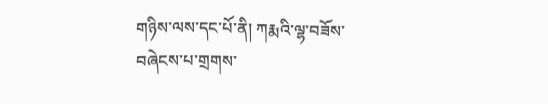གཉིས་ལས་དང་པོ་ནི། ཀརྨའི་ལྷ་བཟོས་བཞེངས་པ་གྲགས་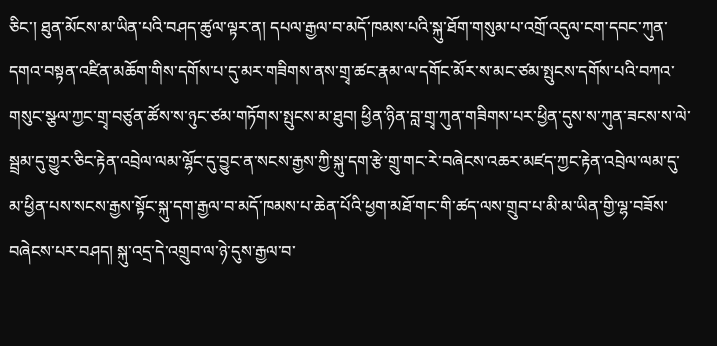ཅིང་། ཐུན་མོངས་མ་ཡིན་པའི་བཤད་ཚུལ་ལྟར་ན། དཔལ་རྒྱལ་བ་མདོ་ཁམས་པའི་སྐུ་ཐོག་གསུམ་པ་འགྲོ་འདུལ་ངག་དབང་ཀུན་དགའ་བསྟན་འཛིན་མཆོག་གིས་དགོས་པ་དུ་མར་གཟིགས་ནས་གྲྭ་ཚང་རྣམ་ལ་དགོང་མོར་ས་མང་ཙམ་སྤུངས་དགོས་པའི་བཀའ་གསུང་སྩལ་ཀྱང་གྲྭ་བཙུན་ཚོས་ས་ཉུང་ཙམ་གཏོགས་སྤུངས་མ་ཐུབ། ཕྱིན་ཉིན་བླ་གྲྭ་ཀུན་གཟིགས་པར་ཕྱིན་དུས་ས་ཀུན་ཟངས་ས་ལེ་སྦྲམ་དུ་གྱུར་ཅིང་རྟེན་འབྲེལ་ལམ་ལྷོང་དུ་བྱུང་ན་སངས་རྒྱས་ཀྱི་སྐུ་དག་རྩེ་གྲུ་གང་རེ་བཞེངས་འཆར་མཛད་ཀྱང་རྟེན་འབྲེལ་ལམ་དུ་མ་ཕྱིན་པས་སངས་རྒྱས་སྟོང་སྐུ་དག་རྒྱལ་བ་མདོ་ཁམས་པ་ཆེན་པོའི་ཕྱག་མཐོ་གང་གི་ཚད་ལས་གྲུབ་པ་མི་མ་ཡིན་གྱི་ལྷ་བཟོས་བཞེངས་པར་བཤད། སྐུ་འདྲ་དེ་འགྲུབ་ལ་ཉེ་དུས་རྒྱལ་བ་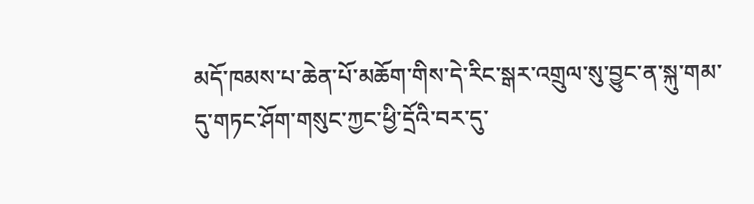མདོ་ཁམས་པ་ཆེན་པོ་མཆོག་གིས་དེ་རིང་སྒར་འགྲུལ་སུ་བྱུང་ན་སྐུ་གམ་དུ་གཏང་ཤོག་གསུང་ཀྱང་ཕྱི་དྲོའི་བར་དུ་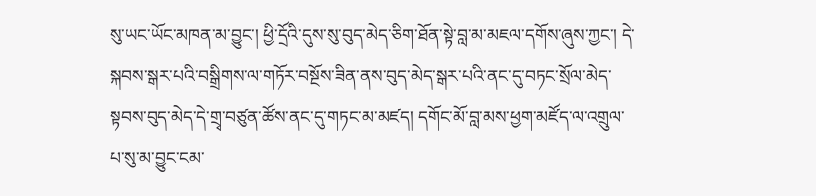སུ་ཡང་ཡོང་མཁན་མ་བྱུང་། ཕྱི་དྲོའི་དུས་སུ་བུད་མེད་ཅིག་ཐོན་སྟེ་བླ་མ་མཇལ་དགོས་ཞུས་ཀྱང་། དེ་སྐབས་སྒར་པའི་བསྒྲིགས་ལ་གཏོར་བསྔོས་ཟིན་ནས་བུད་མེད་སྒར་པའི་ནང་དུ་བཏང་སྲོལ་མེད་སྟབས་བུད་མེད་དེ་གྲྭ་བཙུན་ཚོས་ནང་དུ་གཏང་མ་མཛད། དགོང་མོ་བླ་མས་ཕྱག་མཛོད་ལ་འགྲུལ་པ་སུ་མ་བྱུང་ངམ་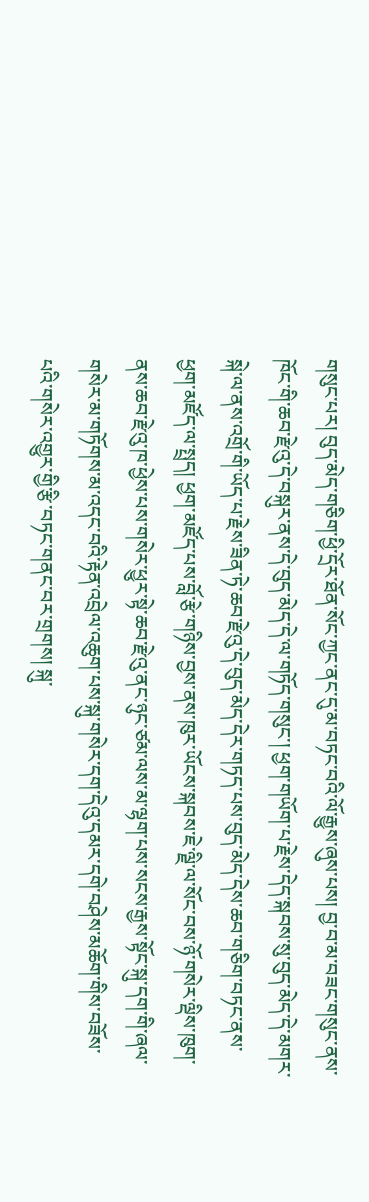གསུང་པར། བུད་མེད་གཅིག་ཕྱི་དྲོར་ཐོན་སོང་ཀྱང་ནང་དུ་མ་བཏང་བའི་ལོ་རྒྱུས་ཞུས་པས། བྱ་བ་མ་བཟང་གསུང་ནས་ཁོང་གི་ཆབ་རྫེའུ་དེ་བསྐུར་ནས་དེ་བུད་མེད་དེ་ལ་གཏོད་གསུང་། ཕྱག་གཡོག་པ་རྗེས་དེད་སྐབས་སུ་བུད་མེད་དེ་མགར་སྐེ་ལ་ནས་འགྲོ་གི་ཡོད་པ་རྗེས་ཟིན་ཏེ་ཆབ་རྫེའུ་དེ་བུད་མེད་དེར་གཏད་པས་བུད་མེད་དེས་ཆབ་གཅིག་བཏང་ནས་ཕྱག་མཛོད་ལ་སྤྲད། ཕྱག་མཛོད་པས་བློ་རྩེ་གཉིས་བྱས་ནས་ཁུར་ཡོངས་སྐབས་ཇེ་ལྗི་ལ་སོང་བས་ཉོ་གསེར་ལྡིས་ཁུག་ནས་ཆབ་རྫེའུ་ཁ་ཕྱེས་པས་གསེར་ཕྱུར་སྟེ་ཆབ་རྫེའུ་ནང་ཉུང་ཙམ་ལས་མ་ལྷག་པས་སངས་རྒྱས་སྟོང་སྐུ་དག་གི་ཞལ་གསེར་མ་གཏོགས་མ་འདང་བའི་རྟེན་འབྲེལ་འཆུག་པས་སྐུ་གསེར་དག་དེའུ་དམར་དགེ་བཤེས་མཆོག་གིས་བཟོས་པའི་གསེར་འགྱུར་གྱི་རྩི་བཏང་གནང་བར་གྲགས། སྐུ་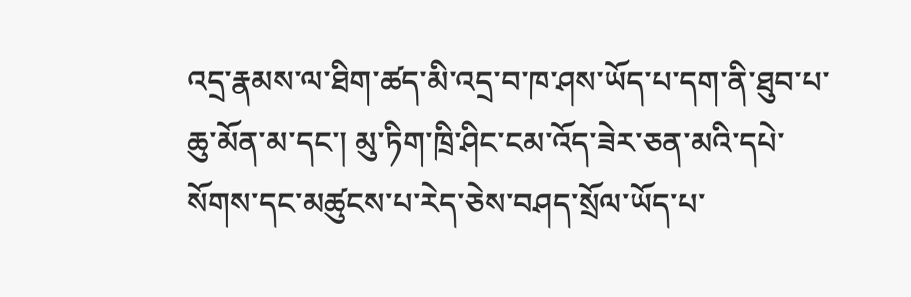འདྲ་རྣམས་ལ་ཐིག་ཚད་མི་འདྲ་བ་ཁ་ཤས་ཡོད་པ་དག་ནི་ཐུབ་པ་ཆུ་མོན་མ་དང་། མུ་ཏིག་ཁྲི་ཤིང་ངམ་འོད་ཟེར་ཅན་མའི་དཔེ་སོགས་དང་མཚུངས་པ་རེད་ཅེས་བཤད་སྲོལ་ཡོད་པ་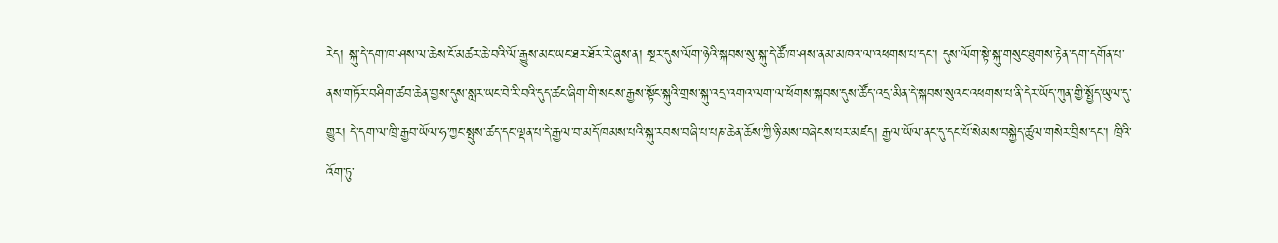རེད། སྐུ་དེ་དག་ཁ་ཤས་ལ་ཆེས་ངོ་མཚར་ཆེ་བའི་ལོ་རྒྱུས་མང་ཡང་ཐར་ཐོར་རེ་ཞུས་ན། སྔར་དུས་ལོག་ཉེའི་སྐབས་སུ་སྐུ་དེ་ཚོ་ཁ་ཤས་ནམ་མཁའ་ལ་འཕགས་པ་དང་། དུས་ལོག་སྟེ་སྐུ་གསུང་ཐུགས་རྟེན་དག་དགོན་པ་ནས་གཏོར་བཤིག་ཚབ་ཆེན་བྱས་དུས་སླར་ཡང་བེ་རི་བའི་དུད་ཚང་ཞིག་གི་སངས་རྒྱས་སྟོང་སྐུའི་གྲས་སྐུ་འདྲ་འགའ་ལག་ལ་ཕོགས་སྐབས་དུས་ཚོད་འདྲ་མིན་དེ་སྐབས་སུའང་འཕགས་པ་ནི་དེར་ཡོད་ཀུན་གྱི་སྤྱོད་ཡུལ་དུ་གྱུར། དེ་དག་ལ་ཁྲི་རྒྱབ་ཡོལ་ཧ་ཀྱང་སྤུས་ཚད་དང་ལྡན་པ་དེ་རྒྱལ་བ་མདོ་ཁམས་པའི་སྐུ་རབས་བཞི་པ་པཎ་ཆེན་ཆོས་ཀྱི་ཉི་མས་བཞེངས་པར་མཛད། རྒྱལ་ཡོལ་ནང་དུ་དང་པོ་སེམས་བསྐྱེད་ཚུལ་གསེར་བྲིས་དང་། ཁྲིའི་འོག་ཏུ་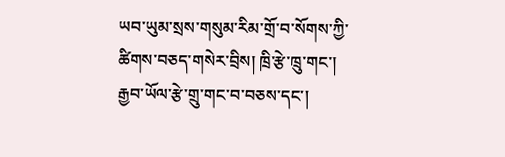ཡབ་ཡུམ་སྲས་གསུམ་རིམ་གྲོ་བ་སོགས་ཀྱི་ཚིགས་བཅད་གསེར་བྲིས། ཁྲི་རྩེ་ཁྲུ་གང་། རྒྱབ་ཡོལ་རྩེ་གྲུ་གང་བ་བཅས་དང་།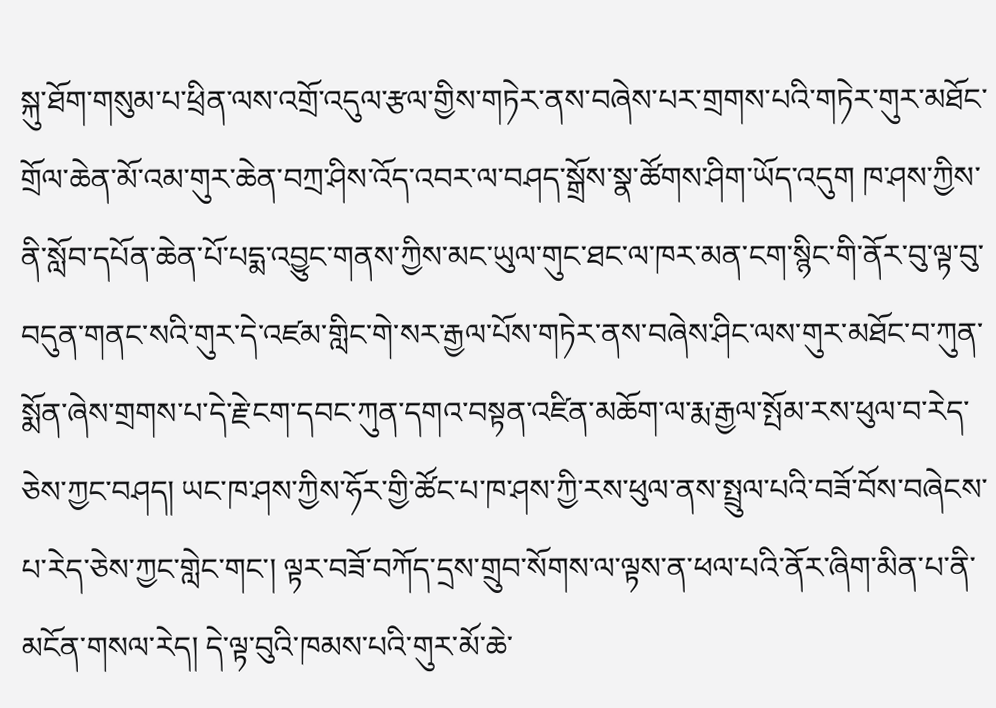སྐུ་ཐོག་གསུམ་པ་ཕྲིན་ལས་འགྲོ་འདུལ་རྩལ་གྱིས་གཏེར་ནས་བཞེས་པར་གྲགས་པའི་གཏེར་གུར་མཐོང་གྲོལ་ཆེན་མོ་འམ་གུར་ཆེན་བཀྲ་ཤིས་འོད་འབར་ལ་བཤད་སྒྲོས་སྣ་ཚོགས་ཤིག་ཡོད་འདུག ཁ་ཤས་ཀྱིས་ནི་སློབ་དཔོན་ཆེན་པོ་པདྨ་འབྱུང་གནས་ཀྱིས་མང་ཡུལ་གུང་ཐང་ལ་ཁར་མན་ངག་སྙིང་གི་ནོར་བུ་ལྟ་བུ་བདུན་གནང་སའི་གུར་དེ་འཛམ་གླིང་གེ་སར་རྒྱལ་པོས་གཏེར་ནས་བཞེས་ཤིང་ལས་གུར་མཐོང་བ་ཀུན་སྨོན་ཞེས་གྲགས་པ་དེ་རྗེ་ངག་དབང་ཀུན་དགའ་བསྟན་འཛིན་མཆོག་ལ་རྨ་རྒྱལ་སྤོམ་རས་ཕུལ་བ་རེད་ཅེས་ཀྱང་བཤད། ཡང་ཁ་ཤས་ཀྱིས་ཧོར་གྱི་ཚོང་པ་ཁ་ཤས་ཀྱི་རས་ཕུལ་ནས་སྤྲུལ་པའི་བཟོ་བོས་བཞེངས་པ་རེད་ཅེས་ཀྱང་གླེང་གང་། ལྟར་བཟོ་བཀོད་དྲས་གྲུབ་སོགས་ལ་ལྟས་ན་ཕལ་པའི་ནོར་ཞིག་མིན་པ་ནི་མངོན་གསལ་རེད། དེ་ལྟ་བུའི་ཁམས་པའི་གུར་མོ་ཆེ་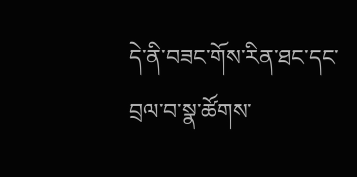དེ་ནི་བཟང་གོས་རིན་ཐང་དང་བྲལ་བ་སྣ་ཚོགས་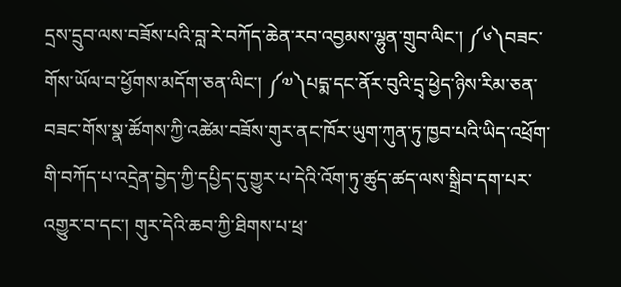དྲས་དྲུབ་ལས་བཟོས་པའི་བླ་རེ་བཀོད་ཆེན་རབ་འབྱམས་ལྷུན་གྲུབ་ལིང་། ༼༦༽བཟང་གོས་ཡོལ་བ་ཕྱོགས་མདོག་ཅན་ལིང་། ༼༧༽པདྨ་དང་ནོར་བུའི་དྲྭ་ཕྱེད་ཉིས་རིམ་ཅན་བཟང་གོས་སྣ་ཚོགས་ཀྱི་འཚེམ་བཟོས་གུར་ནང་ཁོར་ཡུག་ཀུན་ཏུ་ཁྱབ་པའི་ཡིད་འཕྲོག་གི་བཀོད་པ་འདྲེན་བྱེད་ཀྱི་དཔྱིད་དུ་གྱུར་པ་དེའི་འོག་ཏུ་ཚུད་ཚད་ལས་སྒྲིབ་དག་པར་འགྱུར་བ་དང་། གུར་དེའི་ཆབ་ཀྱི་ཐིགས་པ་ཕྲ་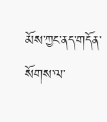མོས་ཀྱང་ནད་གདོན་སོགས་ལ་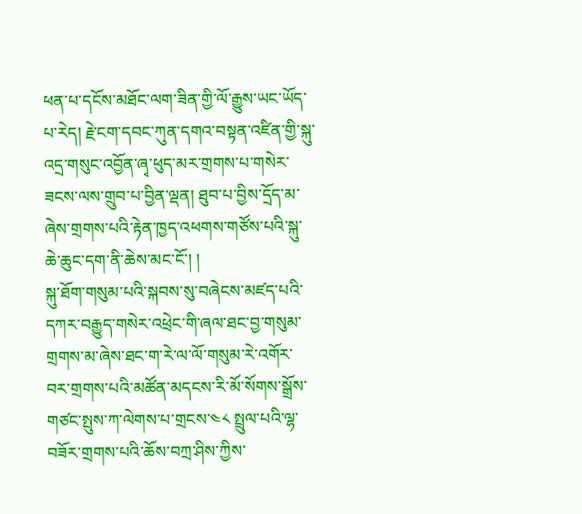ཕན་པ་དངོས་མཐོང་ལག་ཟིན་གྱི་ལོ་རྒྱུས་ཡང་ཡོད་པ་རེད། རྗེ་ངག་དབང་ཀུན་དགའ་བསྟན་འཛིན་གྱི་སྐུ་འདྲ་གསུང་འབྱོན་ཞྭ་ཕུད་མར་གྲགས་པ་གསེར་ཟངས་ལས་གྲུབ་པ་བྱིན་ལྡན། ཐུབ་པ་བྱིས་དྲོད་མ་ཞེས་གྲགས་པའི་རྟེན་ཁྱད་འཕགས་གཙོས་པའི་སྐུ་ཆེ་ཆུང་དག་ནི་ཆེས་མང་ངོ་། །
སྐུ་ཐོག་གསུམ་པའི་སྐབས་སུ་བཞེངས་མཛད་པའི་དཀར་བརྒྱུད་གསེར་འཕྲེང་གི་ཞལ་ཐང་བྱ་གསུམ་གྲགས་མ་ཞེས་ཐང་ག་རེ་ལ་ལོ་གསུམ་རེ་འགོར་བར་གྲགས་པའི་མཚོན་མདངས་རི་མོ་སོགས་སྒྲོས་གཙང་སྤུས་ཀ་ལེགས་པ་གྲངས་༤༨ སྤྲུལ་པའི་ལྷ་བཟོར་གྲགས་པའི་ཆོས་བཀྲ་ཤིས་ཀྱིས་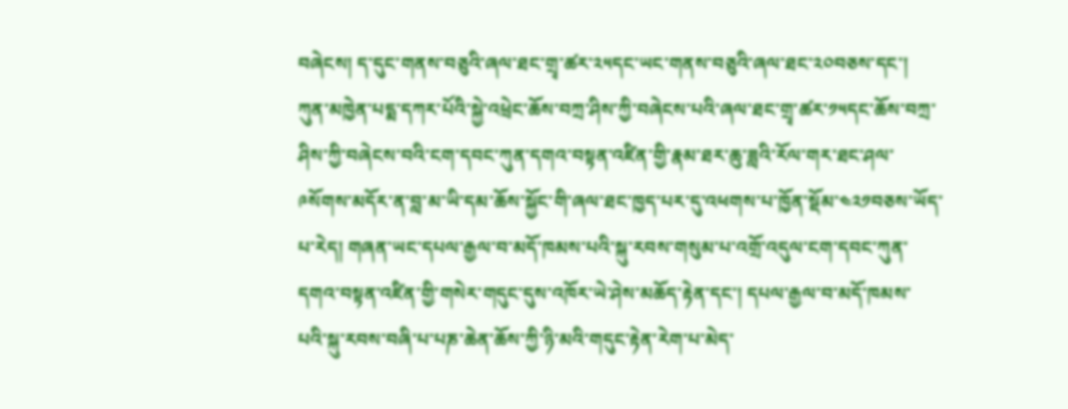བཞེངས། ད་དུང་གནས་བཅུའི་ཞལ་ཐང་གྲྭ་ཚར་༢༥དང་ཡང་གནས་བཅུའི་ཞལ་ཐང་༢༠བཅས་དང་། ཀུན་མཁྱེན་པདྨ་དཀར་པོའི་སྐྱེ་འཕྲེང་ཆོས་བཀྲ་ཤིས་ཀྱི་བཞེངས་པའི་ཞལ་ཐང་གྲྭ་ཚར་༡༥དང་ཆོས་བཀྲ་ཤིས་ཀྱི་བཞེངས་བའི་ངག་དབང་ཀུན་དགའ་བསྟན་འཛིན་གྱི་རྣམ་ཐར་ཆུ་ཟླའི་རོལ་གར་ཐང་ཤལ་༩སོགས་མདོར་ན་བླ་མ་ཡི་དམ་ཆོས་སྐྱོང་གི་ཞལ་ཐང་ཁྱད་པར་དུ་འཕགས་པ་ཁྱོན་སྡོམ་༤༢༡བཅས་ཡོད་པ་རེད། གཞན་ཡང་དཔལ་རྒྱལ་བ་མདོ་ཁམས་པའི་སྐུ་རབས་གསུམ་པ་འགྲོ་འདུལ་ངག་དབང་ཀུན་དགའ་བསྟན་འཛིན་གྱི་གསེར་གདུང་དུས་འཁོར་ཡེ་ཤེས་མཆོད་རྟེན་དང་། དཔལ་རྒྱལ་བ་མདོ་ཁམས་པའི་སྐུ་རབས་བཞི་པ་པཎ་ཆེན་ཆོས་ཀྱི་ཉི་མའི་གདུང་རྟེན་རེག་པ་མེད་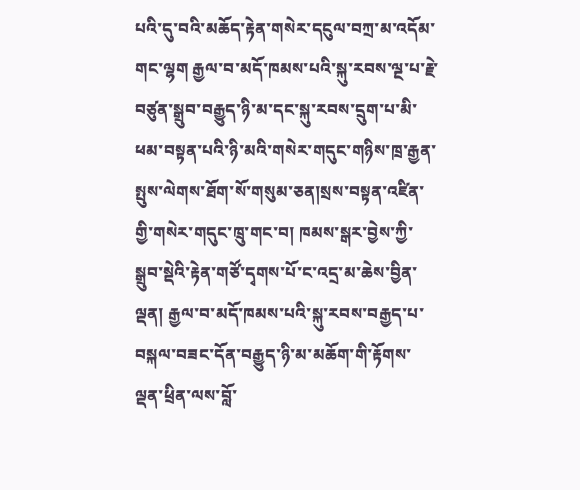པའི་དུ་བའི་མཆོད་རྟེན་གསེར་དངུལ་བཀྲ་མ་འདོམ་གང་ལྷག རྒྱལ་བ་མདོ་ཁམས་པའི་སྐུ་རབས་ལྔ་པ་རྗེ་བཙུན་སྒྲུབ་བརྒྱུད་ཉི་མ་དང་སྐུ་རབས་དྲུག་པ་མི་ཕམ་བསྟན་པའི་ཉི་མའི་གསེར་གདུང་གཉིས་ཁྲ་རྒྱན་སྤུས་ལེགས་ཐོག་སོ་གསུམ་ཅན།སྲས་བསྟན་འཛིན་གྱི་གསེར་གདུང་ཁྲུ་གང་བ། ཁམས་སྒར་བྱེས་ཀྱི་སྒྲུབ་སྡེའི་རྟེན་གཙོ་དྭགས་པོ་ང་འདྲ་མ་ཆེས་བྱིན་ལྡན། རྒྱལ་བ་མདོ་ཁམས་པའི་སྐུ་རབས་བརྒྱད་པ་བསྐལ་བཟང་དོན་བརྒྱུད་ཉི་མ་མཆོག་གི་རྟོགས་ལྡན་ཕྲིན་ལས་བློ་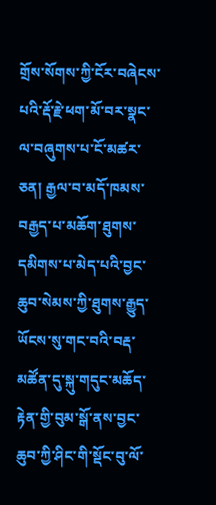གྲོས་སོགས་ཀྱི་ངོར་བཞེངས་པའི་རྡོ་རྗེ་ཕག་མོ་བར་སྣང་ལ་བཞུགས་པ་ངོ་མཚར་ཅན། རྒྱལ་བ་མདོ་ཁམས་བརྒྱད་པ་མཆོག་ཐུགས་དམིགས་པ་མེད་པའི་བྱང་ཆུབ་སེམས་ཀྱི་ཐུགས་རྒྱུད་ཡོངས་སུ་གང་བའི་བརྡ་མཚོན་དུ་སྐུ་གདུང་མཆོད་རྟེན་གྱི་བུམ་སྒོ་ནས་བྱང་ཆུབ་ཀྱི་ཤིང་གི་སྡོང་བུ་ལོ་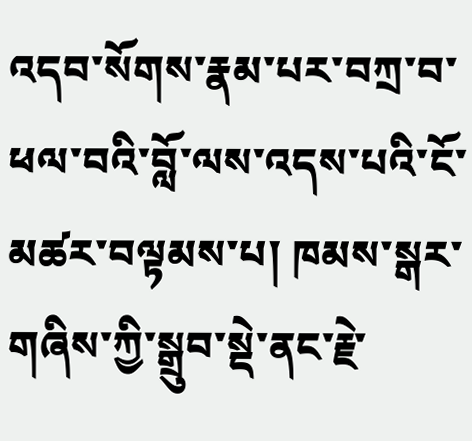འདབ་སོགས་རྣམ་པར་བཀྲ་བ་ཕལ་བའི་བློ་ལས་འདས་པའི་ངོ་མཚར་བལྟམས་པ། ཁམས་སྒར་གཞིས་ཀྱི་སྒྲུབ་སྡེ་ནང་རྗེ་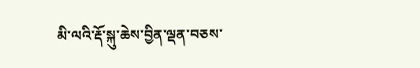མི་ལའི་རྡོ་སྐུ་ཆེས་བྱིན་ལྡན་བཅས་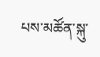པས་མཚོན་སྐུ་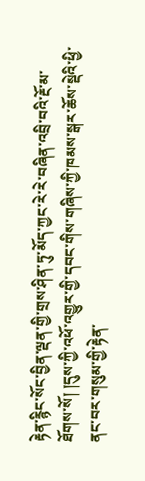རྟེན་རྙིང་སོང་བྱིན་ལྡན་གྱི་གྲས་ཤིན་ཏུ་མོད་ཀྱང་རེ་རེ་བཞིན་འབྲི་བའི་རྔོ་མ་ཐོགས་སོ། །དུས་ཀྱི་འཕོ་འགྱུར་གྱི་དབང་གིས་གཞིས་ཀྱི་ཁམས་སྒར་ཆོས་སྡེའི་ཕྱི་ནང་བར་གསུམ་གྱི་རྟེན་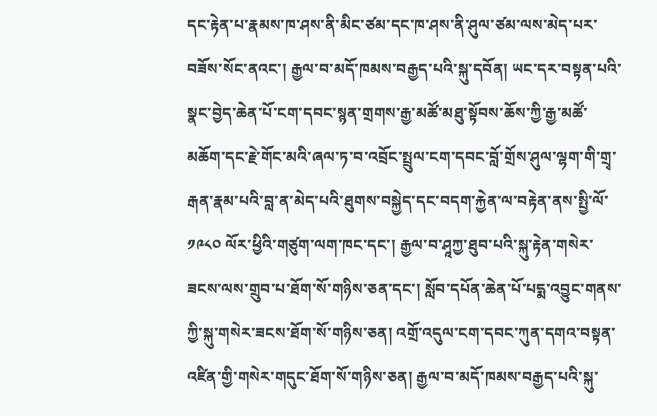དང་རྟེན་པ་རྣམས་ཁ་ཤས་ནི་མིང་ཙམ་དང་ཁ་ཤས་ནི་ཤུལ་ཙམ་ལས་མེད་པར་བཟོས་སོང་ནའང་། རྒྱལ་བ་མདོ་ཁམས་བརྒྱད་པའི་སྐུ་དབོན། ཡང་དར་བསྟན་པའི་སྣང་བྱེད་ཆེན་པོ་ངག་དབང་སྙན་གྲགས་རྒྱ་མཚོ་མཐུ་སྟོབས་ཆོས་ཀྱི་རྒྱ་མཚོ་མཆོག་དང་རྗེ་གོང་མའི་ཞལ་ཏ་བ་འབྲོང་སྤྲུལ་ངག་དབང་བློ་གྲོས་ཤུལ་ལྷག་གི་གྲྭ་རྒན་རྣམ་པའི་བླ་ན་མེད་པའི་ཐུགས་བསྐྱེད་དང་བདག་རྐྱེན་ལ་བརྟེན་ནས་སྤྱི་ལོ་༡༩༨༠ ལོར་ཕྱིའི་གཙུག་ལག་ཁང་དང་། རྒྱལ་བ་ཤཱཀྱ་ཐུབ་པའི་སྐུ་རྟེན་གསེར་ཟངས་ལས་གྲུབ་པ་ཐོག་སོ་གཉིས་ཅན་དང་། སློབ་དཔོན་ཆེན་པོ་པདྨ་འབྱུང་གནས་ཀྱི་སྐུ་གསེར་ཟངས་ཐོག་སོ་གཉིས་ཅན། འགྲོ་འདུལ་ངག་དབང་ཀུན་དགའ་བསྟན་འཛིན་གྱི་གསེར་གདུང་ཐོག་སོ་གཉིས་ཅན། རྒྱལ་བ་མདོ་ཁམས་བརྒྱད་པའི་སྐུ་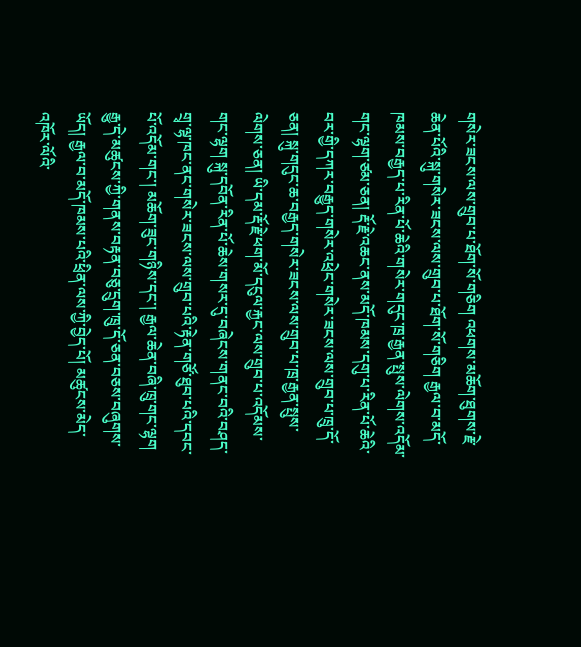གསེར་ཟངས་ལས་གྲུབ་པ་ཐོག་སོ་གཅིག འཕགས་མཆོག་ཐུགས་རྗེ་ཆེན་པོའི་སྐུ་གསེར་ཟངས་ལས་གྲུབ་པ་ཐོག་སོ་གཅིག རྒྱལ་བ་མདོ་ཁམས་བརྒྱད་པ་རིན་པོ་ཆེའི་གསེར་གདུང་ཁྲ་རྒྱན་སྤུས་ལེགས་འདོམ་གང་ལྷག་ཙམ་ཅན། རྡོ་རྗེ་འཆང་ནས་མདོ་ཁམས་དགུ་པ་རིན་པོ་ཆེའི་བར་གྱི་དཀར་བརྒྱུད་གསེར་འཕྲེང་གསེར་ཟངས་ལས་གྲུབ་པ་ཁྲུ་དོ་ཅན། སྐུ་གདུང་ཆ་བརྒྱད་གསེར་ཟངས་ལས་གྲུབ་པ་ཁྲ་རྒྱན་སྤུས་ལེགས་ཅན། ཡི་དམ་རྡོ་རྗེ་ཕག་མོ་དངུལ་རྐྱང་ལས་གྲུབ་པ་འདོམས་གང་ལྷག སྐུ་དབོན་རིན་པོ་ཆེས་གསར་དུ་བཞེངས་གནང་བའི་བཤད་གྲྭ་ལྷ་ཁང་ནང་གསེར་ཟངས་ལས་གྲུབ་པའི་རྟེན་གཙོ་ཐུབ་པའི་དབང་པོ་འདོམ་གང་། མཆོག་ཟུང་གཉིས་དང་། རྒྱལ་ཆེན་བཞི་ཁྲུ་གང་ལྷག རྒྱུ་དེ་མཚུངས་ཀྱི་གནས་བརྟན་བཅུ་དྲུག་ཁྲུ་དོ་ཅན་བཅས་བཞུགས་ཡོད། རྒྱལ་བ་མདོ་ཁམས་པའི་ཕྲིན་ལས་ཀྱི་བྱེད་པོ། མཚུངས་མེད་འཁོར་ལོའི་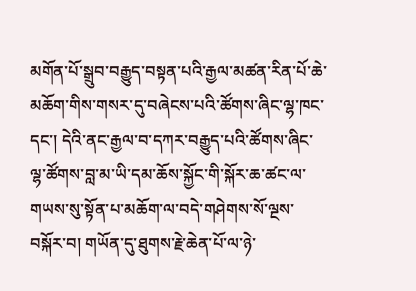མགོན་པོ་སྒྲུབ་བརྒྱུད་བསྟན་པའི་རྒྱལ་མཚན་རིན་པོ་ཆེ་མཆོག་གིས་གསར་དུ་བཞེངས་པའི་ཚོགས་ཞིང་ལྷ་ཁང་དང་། དེའི་ནང་རྒྱལ་བ་དཀར་བརྒྱུད་པའི་ཚོགས་ཞིང་ལྷ་ཚོགས་བླ་མ་ཡི་དམ་ཆོས་སྐྱོང་གི་སྐོར་ཆ་ཚང་ལ་གཡས་སུ་སྟོན་པ་མཆོག་ལ་བདེ་གཤེགས་སོ་ལྔས་བསྐོར་བ། གཡོན་དུ་ཐུགས་རྗེ་ཆེན་པོ་ལ་ཉེ་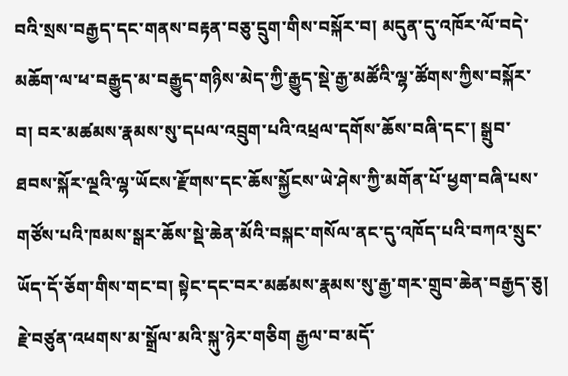བའི་སྲས་བརྒྱད་དང་གནས་བརྟན་བཅུ་དྲུག་གིས་བསྐོར་བ། མདུན་དུ་འཁོར་ལོ་བདེ་མཆོག་ལ་ཕ་བརྒྱུད་མ་བརྒྱུད་གཉིས་མེད་ཀྱི་རྒྱུད་སྡེ་རྒྱ་མཚོའི་ལྷ་ཚོགས་ཀྱིས་བསྐོར་བ། བར་མཚམས་རྣམས་སུ་དཔལ་འབྲུག་པའི་འཕྲལ་དགོས་ཆོས་བཞི་དང་། སྒྲུབ་ཐབས་སྐོར་ལྔའི་ལྷ་ཡོངས་རྫོགས་དང་ཆོས་སྐྱོངས་ཡེ་ཤེས་ཀྱི་མགོན་པོ་ཕྱག་བཞི་པས་གཙོས་པའི་ཁམས་སྒར་ཆོས་སྡེ་ཆེན་མོའི་བསྐང་གསོལ་ནང་དུ་འཁོད་པའི་བཀའ་སྲུང་ཡོད་དོ་ཅོག་གིས་གང་བ། སྟེང་དང་བར་མཚམས་རྣམས་སུ་རྒྱ་གར་གྲུབ་ཆེན་བརྒྱད་ཅུ། རྗེ་བཙུན་འཕགས་མ་སྒྲོལ་མའི་སྐུ་ཉེར་གཅིག རྒྱལ་བ་མདོ་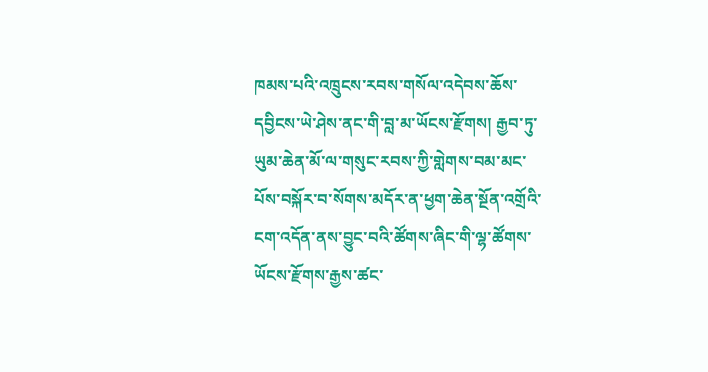ཁམས་པའི་འཁྲུངས་རབས་གསོལ་འདེབས་ཆོས་དབྱིངས་ཡེ་ཤེས་ནང་གི་བླ་མ་ཡོངས་རྫོགས། རྒྱབ་ཏུ་ཡུམ་ཆེན་མོ་ལ་གསུང་རབས་ཀྱི་གླེགས་བམ་མང་པོས་བསྐོར་བ་སོགས་མདོར་ན་ཕྱག་ཆེན་སྔོན་འགྲོའི་ངག་འདོན་ནས་བྱུང་བའི་ཚོགས་ཞིང་གི་ལྷ་ཚོགས་ཡོངས་རྫོགས་རྒྱས་ཚང་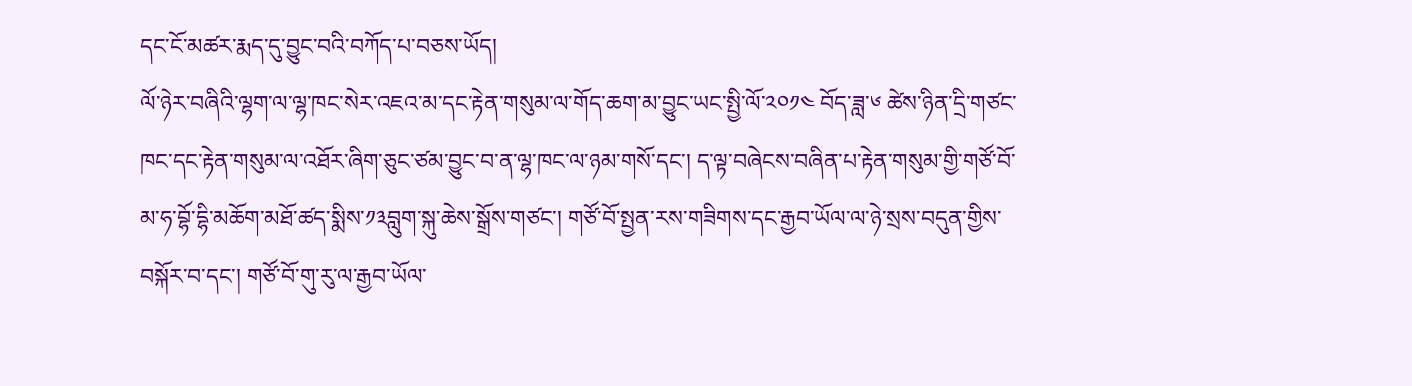དང་ངོ་མཚར་རྨད་དུ་བྱུང་བའི་བཀོད་པ་བཅས་ཡོད།
ལོ་ཉེར་བཞིའི་ལྷག་ལ་ལྷ་ཁང་སེར་འཇའ་མ་དང་རྟེན་གསུམ་ལ་གོད་ཆག་མ་བྱུང་ཡང་སྤྱི་ལོ་༢༠༡༤ བོད་ཟླ་༦ ཚེས་ཉིན་དྲི་གཙང་ཁང་དང་རྟེན་གསུམ་ལ་འཐོར་ཞིག་ཅུང་ཙམ་བྱུང་བ་ན་ལྷ་ཁང་ལ་ཉམ་གསོ་དང་། ད་ལྟ་བཞེངས་བཞིན་པ་རྟེན་གསུམ་གྱི་གཙོ་བོ་མ་ཧ་བྷོ་དྷི་མཆོག་མཐོ་ཚད་སྨིས་༡༣བླུག་སྐུ་ཆེས་སྒྲོས་གཙང་། གཙོ་བོ་སྤྱན་རས་གཟིགས་དང་རྒྱབ་ཡོལ་ལ་ཉེ་སྲས་བདུན་གྱིས་བསྐོར་བ་དང་། གཙོ་བོ་གུ་རུ་ལ་རྒྱབ་ཡོལ་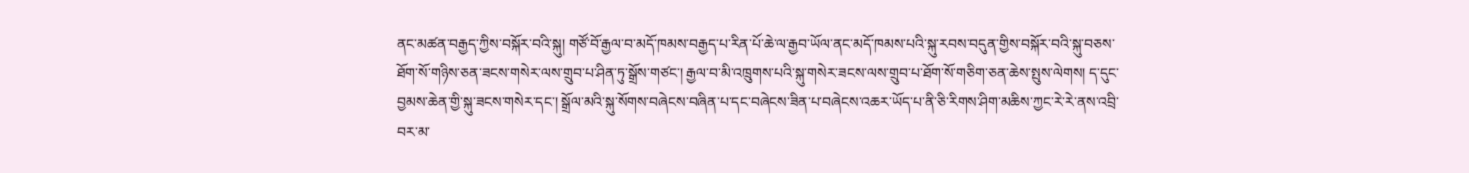ནང་མཚན་བརྒྱད་ཀྱིས་བསྐོར་བའི་སྐུ། གཙོ་བོ་རྒྱལ་བ་མདོ་ཁམས་བརྒྱད་པ་རིན་པོ་ཆེ་ལ་རྒྱབ་ཡོལ་ནང་མདོ་ཁམས་པའི་སྐུ་རབས་བདུན་གྱིས་བསྐོར་བའི་སྐུ་བཅས་ཐོག་སོ་གཉིས་ཅན་ཟངས་གསེར་ལས་གྲུབ་པ་ཤིན་ཏུ་སྒྲོས་གཙང་། རྒྱལ་བ་མི་འཁྲུགས་པའི་སྐུ་གསེར་ཟངས་ལས་གྲུབ་པ་ཐོག་སོ་གཅིག་ཅན་ཆེས་སྤུས་ལེགས། ད་དུང་བྱམས་ཆེན་གྱི་སྐུ་ཟངས་གསེར་དང་། སྒྲོལ་མའི་སྐུ་སོགས་བཞེངས་བཞིན་པ་དང་བཞེངས་ཟིན་པ་བཞེངས་འཆར་ཡོད་པ་ནི་ཅི་རིགས་ཤིག་མཆིས་ཀྱང་རེ་རེ་ནས་འབྲི་བར་མ་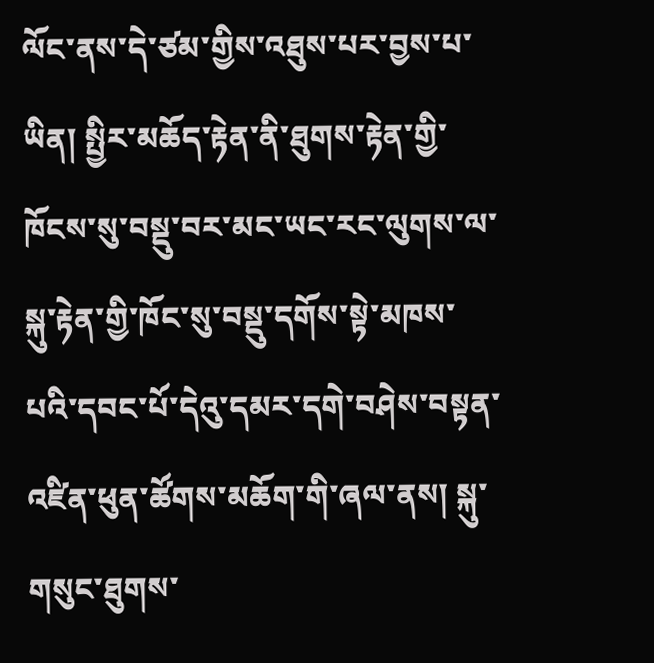ལོང་ནས་དེ་ཙམ་གྱིས་འཐུས་པར་བྱས་པ་ཡིན། སྤྱིར་མཆོད་རྟེན་ནི་ཐུགས་རྟེན་གྱི་ཁོངས་སུ་བསྡུ་བར་མང་ཡང་རང་ལུགས་ལ་སྐུ་རྟེན་གྱི་ཁོང་སུ་བསྡུ་དགོས་སྟེ་མཁས་པའི་དབང་པོ་དེའུ་དམར་དགེ་བཤེས་བསྟན་འཛིན་ཕུན་ཚོགས་མཆོག་གི་ཞལ་ནས། སྐུ་གསུང་ཐུགས་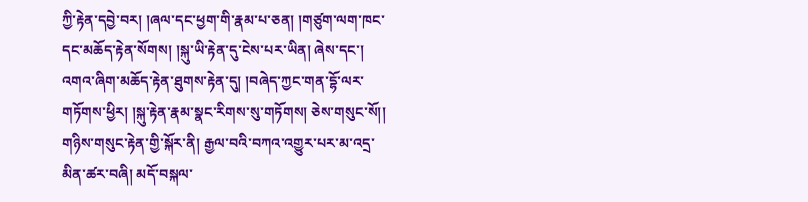ཀྱི་རྟེན་དབྱེ་བར། །ཞལ་དང་ཕྱག་གི་རྣམ་པ་ཅན། །གཙུག་ལག་ཁང་དང་མཆོད་རྟེན་སོགས། །སྐུ་ཡི་རྟེན་དུ་ངེས་པར་ཡིན། ཞེས་དང་། འགའ་ཞིག་མཆོད་རྟེན་ཐུགས་རྟེན་དུ། །བཞེད་ཀྱང་གན་དྷོ་ལར་གཏོགས་ཕྱིར། །སྐུ་རྟེན་རྣམ་སྣང་རིགས་སུ་གཏོགས། ཅེས་གསུང་སོ།།
གཉིས་གསུང་རྟེན་གྱི་སྐོར་ནི། རྒྱལ་བའི་བཀའ་འགྱུར་པར་མ་འདྲ་མིན་ཚར་བཞི། མདོ་བསྐལ་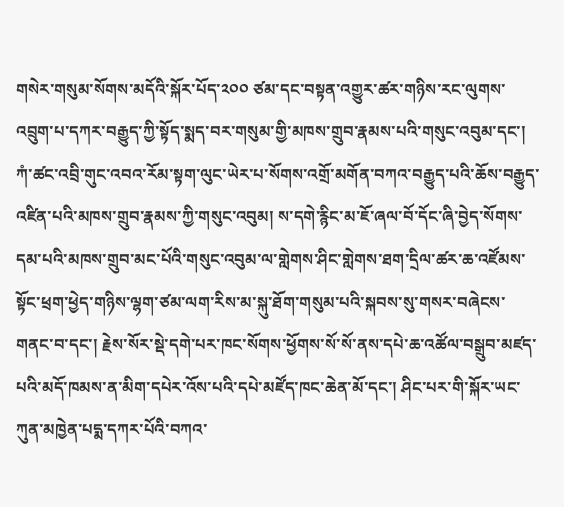གསེར་གསུམ་སོགས་མདོའི་སྐོར་པོད་༢༠༠ ཙམ་དང་བསྟན་འགྱུར་ཚར་གཉིས་རང་ལུགས་འབྲུག་པ་དཀར་བརྒྱུད་ཀྱི་སྟོད་སྨད་བར་གསུམ་གྱི་མཁས་གྲུབ་རྣམས་པའི་གསུང་འབུམ་དང་། ཀཾ་ཚང་འབྲི་གུང་འབའ་རོམ་སྟག་ལུང་ཡེར་པ་སོགས་འགྲོ་མགོན་བཀའ་བརྒྱུད་པའི་ཆོས་བརྒྱུད་འཛིན་པའི་མཁས་གྲུབ་རྣམས་ཀྱི་གསུང་འབུམ། ས་དགེ་རྙིང་མ་ཇོ་ཞལ་བོ་དོང་ཞི་བྱེད་སོགས་དམ་པའི་མཁས་གྲུབ་མང་པོའི་གསུང་འབུམ་ལ་གླེགས་ཤིང་གླེགས་ཐག་དྲིལ་ཚར་ཆ་འཛོམས་སྟོང་ཕྲག་ཕྱེད་གཉིས་ལྷག་ཙམ་ལག་རིས་མ་སྐུ་ཐོག་གསུམ་པའི་སྐབས་སུ་གསར་བཞེངས་གནང་བ་དང་། རྗེས་སོར་སྡེ་དགེ་པར་ཁང་སོགས་ཕྱོགས་སོ་སོ་ནས་དཔེ་ཆ་འཚོལ་བསྒྲུབ་མཛད་པའི་མདོ་ཁམས་ན་མིག་དཔེར་འོས་པའི་དཔེ་མཛོད་ཁང་ཆེན་མོ་དང་། ཤིང་པར་གི་སྐོར་ཡང་ཀུན་མཁྱེན་པདྨ་དཀར་པོའི་བཀའ་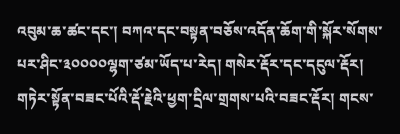འབུམ་ཆ་ཚང་དང་། བཀའ་དང་བསྟན་བཅོས་འདོན་ཆོག་གི་སྐོར་སོགས་པར་ཤིང་༣༠༠༠༠ལྷག་ཙམ་ཡོད་པ་རེད། གསེར་རྡོར་དང་དངུལ་རྡོར། གཏེར་སྟོན་བཟང་པོའི་རྡོ་རྗེའི་ཕྱག་དྲིལ་གྲགས་པའི་བཟང་རྡོར། གངས་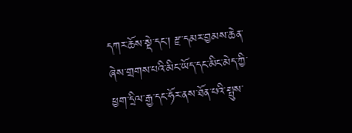དཀར་ཆོས་སྡེ་དང་། རྫ་དམར་བྱམས་ཆེན་ཞེས་གྲགས་པའི་མིང་ཡོད་དང་མིང་མེད་ཀྱི་ཕྱག་དྲིལ་རྒྱ་དང་ཧོར་ནས་ཐོན་པའི་སྤུས་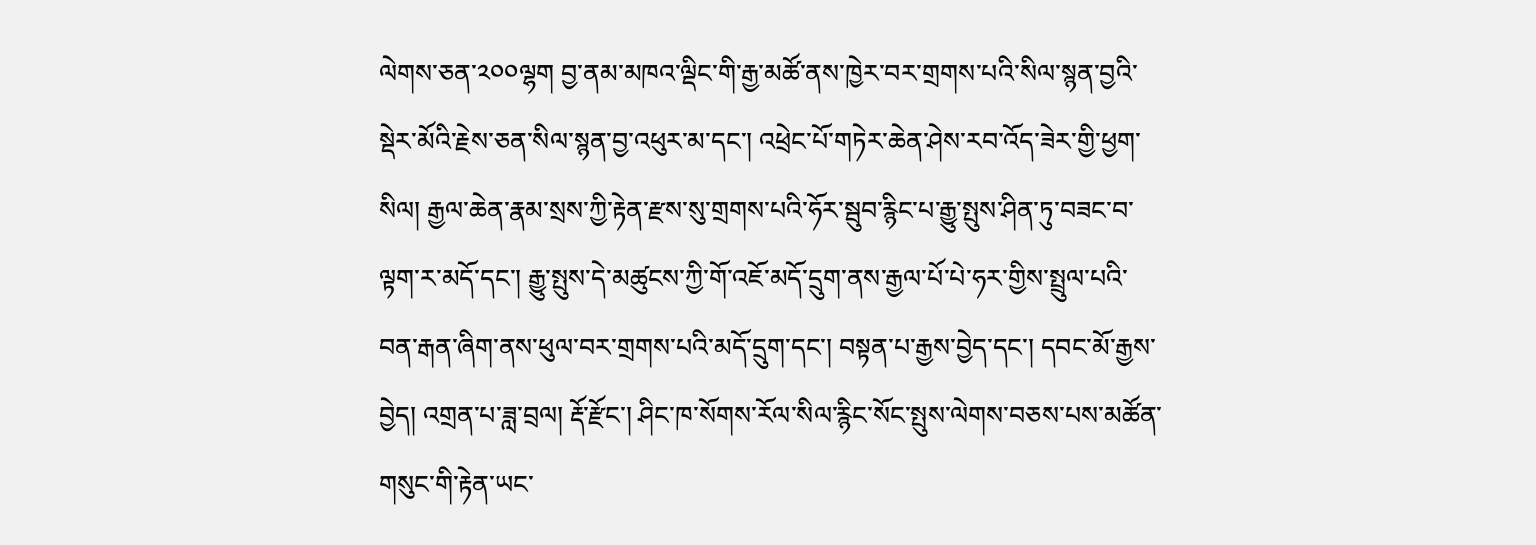ལེགས་ཅན་༢༠༠ལྷག བྱ་ནམ་མཁའ་ལྡིང་གི་རྒྱ་མཚོ་ནས་ཁྱེར་བར་གྲགས་པའི་སིལ་སྙན་བྱའི་སྡེར་མོའི་རྗེས་ཅན་སིལ་སྙན་བྱ་འཕུར་མ་དང་། འཕྲེང་པོ་གཏེར་ཆེན་ཤེས་རབ་འོད་ཟེར་གྱི་ཕྱག་སིལ། རྒྱལ་ཆེན་རྣམ་སྲས་ཀྱི་རྟེན་རྫས་སུ་གྲགས་པའི་ཧོར་སྦུབ་རྙིང་པ་རྒྱུ་སྤུས་ཤིན་ཏུ་བཟང་བ་ལྟག་ར་མདོ་དང་། རྒྱུ་སྤུས་དེ་མཚུངས་ཀྱི་གོ་འཇོ་མདོ་དྲུག་ནས་རྒྱལ་པོ་པེ་ཧར་གྱིས་སྤྲུལ་པའི་བན་རྒན་ཞིག་ནས་ཕུལ་བར་གྲགས་པའི་མདོ་དྲུག་དང་། བསྟན་པ་རྒྱས་བྱེད་དང་། དབང་མོ་རྒྱས་བྱེད། འགྲན་པ་ཟླ་བྲལ། རྡོ་རྫོང་། ཤིང་ཁ་སོགས་རོལ་སིལ་རྙིང་སོང་སྤུས་ལེགས་བཅས་པས་མཚོན་གསུང་གི་རྟེན་ཡང་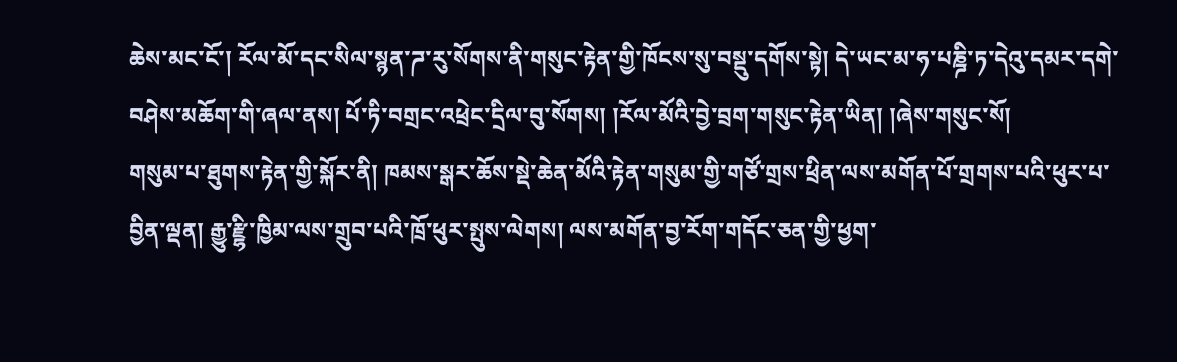ཆེས་མང་ངོ་། རོལ་མོ་དང་སིལ་སྙན་ཌ་རུ་སོགས་ནི་གསུང་རྟེན་གྱི་ཁོངས་སུ་བསྡུ་དགོས་སྟེ། དེ་ཡང་མ་ཧ་པཎྜི་ཏ་དེའུ་དམར་དགེ་བཤེས་མཆོག་གི་ཞལ་ནས། པོ་ཏི་བགྲང་འཕྲེང་དྲིལ་བུ་སོགས། །རོལ་མོའི་བྱེ་བྲག་གསུང་རྟེན་ཡིན། །ཞེས་གསུང་སོ།
གསུམ་པ་ཐུགས་རྟེན་གྱི་སྐོར་ནི། ཁམས་སྒར་ཆོས་སྡེ་ཆེན་མོའི་རྟེན་གསུམ་གྱི་གཙོ་གྲས་ཕྲིན་ལས་མགོན་པོ་གྲགས་པའི་ཕུར་པ་བྱིན་ལྡན། རྒྱུ་རྫྷི་ཁྱིམ་ལས་གྲུབ་པའི་ཁྲོ་ཕུར་སྤུས་ལེགས། ལས་མགོན་བྱ་རོག་གདོང་ཅན་གྱི་ཕྱག་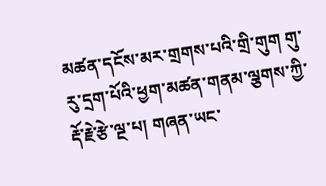མཚན་དངོས་མར་གྲགས་པའི་གྲི་གུག གུ་རུ་དྲག་པོའི་ཕྱག་མཚན་གནམ་ལྕགས་ཀྱི་རྡོ་རྗེ་རྩེ་ལྔ་པ། གཞན་ཡང་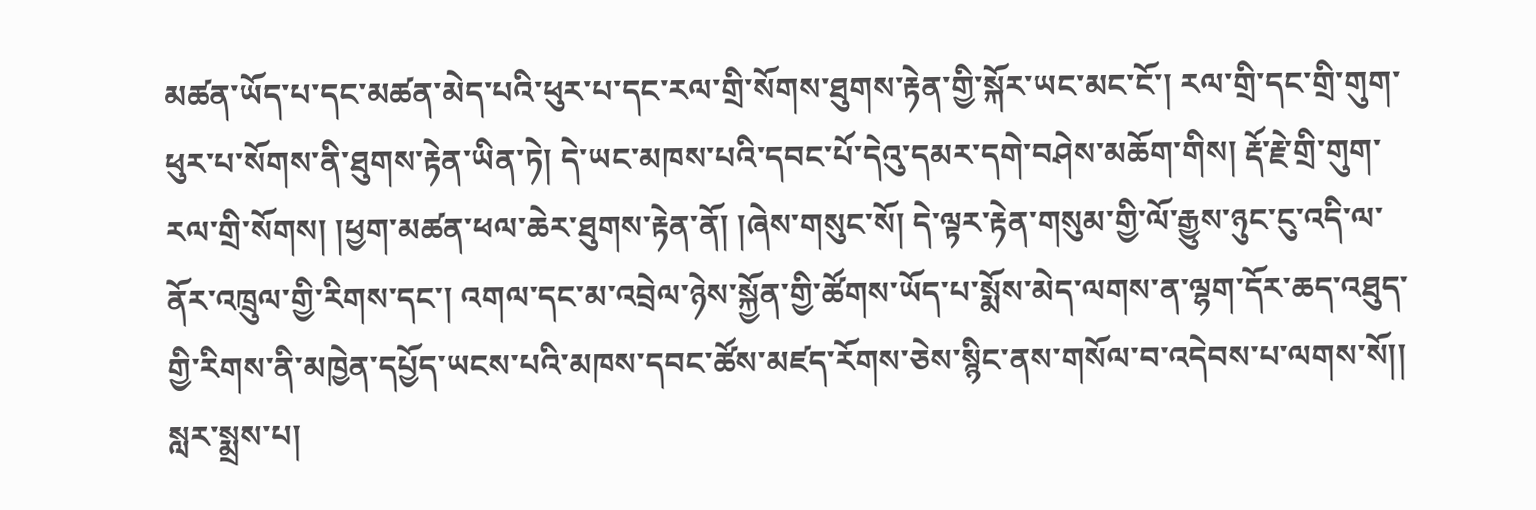མཚན་ཡོད་པ་དང་མཚན་མེད་པའི་ཕུར་པ་དང་རལ་གྲི་སོགས་ཐུགས་རྟེན་གྱི་སྐོར་ཡང་མང་ངོ་། རལ་གྲི་དང་གྲི་གུག་ཕུར་པ་སོགས་ནི་ཐུགས་རྟེན་ཡིན་ཏེ། དེ་ཡང་མཁས་པའི་དབང་པོ་དེའུ་དམར་དགེ་བཤེས་མཆོག་གིས། རྡོ་རྗེ་གྲི་གུག་རལ་གྲི་སོགས། །ཕྱག་མཚན་ཕལ་ཆེར་ཐུགས་རྟེན་ནོ། །ཞེས་གསུང་སོ། དེ་ལྟར་རྟེན་གསུམ་གྱི་ལོ་རྒྱུས་ཉུང་ངུ་འདི་ལ་ནོར་འཁྲུལ་གྱི་རིགས་དང་། འགལ་དང་མ་འབྲེལ་ཉེས་སྐྱོན་གྱི་ཚོགས་ཡོད་པ་སྨོས་མེད་ལགས་ན་ལྷག་དོར་ཆད་འཐུད་གྱི་རིགས་ནི་མཁྱེན་དཔྱོད་ཡངས་པའི་མཁས་དབང་ཚོས་མཛད་རོགས་ཅེས་སྙིང་ནས་གསོལ་བ་འདེབས་པ་ལགས་སོ།།
སླར་སྨྲས་པ།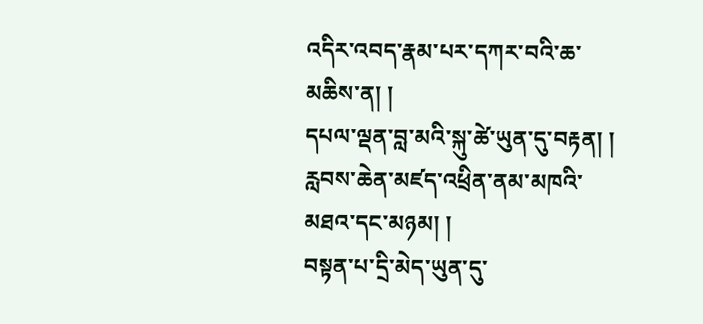འདིར་འབད་རྣམ་པར་དཀར་བའི་ཆ་མཆིས་ན། །
དཔལ་ལྡན་བླ་མའི་སྐུ་ཚེ་ཡུན་དུ་བརྟན། །
རླབས་ཆེན་མཛད་འཕྲིན་ནམ་མཁའི་མཐའ་དང་མཉམ། །
བསྟན་པ་དྲི་མེད་ཡུན་དུ་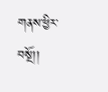གནས་ཕྱིར་བསྔོ།།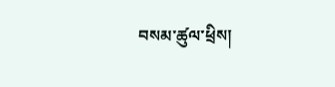བསམ་ཚུལ་ཕྲིས།